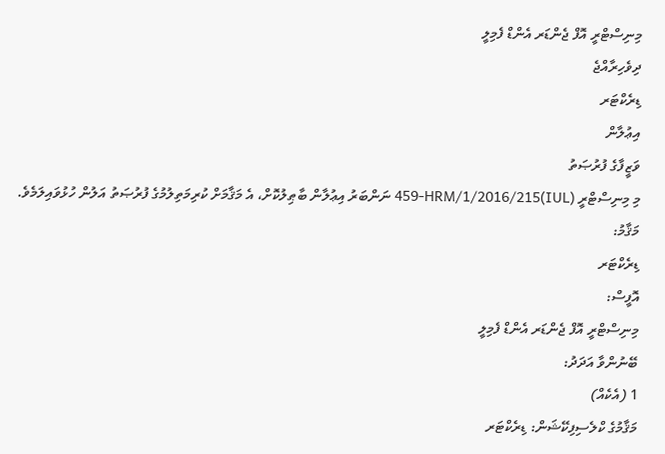މިނިސްޓްރީ އޮފް ޖެންޑަރ އެންޑް ފެމިލީ
ދިވެހިރާއްޖެ
ޑިރެކްޓަރ
އިޢުލާން
ވަޒީފާގެ ފުރުޞަތު
މި މިނިސްޓްރީ (IUL)459-HRM/1/2016/215 ނަންބަރު އިޢުލާން ބާޠިލުކޮށް، އެ މަޤާމަށް ކުރިމަތިލުމުގެ ފުރުޞަތު އަލުން ހުޅުވައިލަމެވެ.
މަޤާމު:
ޑިރެކްޓަރ
އޮފީސް:
މިނިސްޓްރީ އޮފް ޖެންޑަރ އެންޑް ފެމިލީ
ބޭނުންވާ އަދަދު:
1 (އެކެއް)
މަޤާމުގެ ކްލެސިފިކޭޝަން: ޑިރެކްޓަރ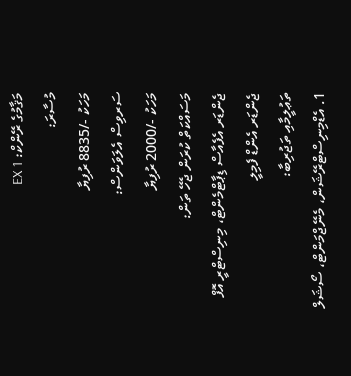މަޤާމުގެ ރޭންކް: EX 1
މުސާރަ:
މަހަކު -/8835 ރުފިޔާ
ސަރވިސް އެލަވަންސް:
މަހަކު -/2000 ރުފިޔާ
މަސައްކަތް ކުރަން ޖެހޭ ތަން:
ޖެންޑަރ އެފެއާސް ޑިޕާޓްމެންޓް، މިނިސްޓްރީ އޮފް ޖެންޑަރ އެންޑް ފެމިލީ
ތަޢުލީމާއި ތަޖުރިބާ:
1. އެޑްމިނިސްޓްރޭޝަން، މެނޭޖްމަންޓް، ސޯޝަލް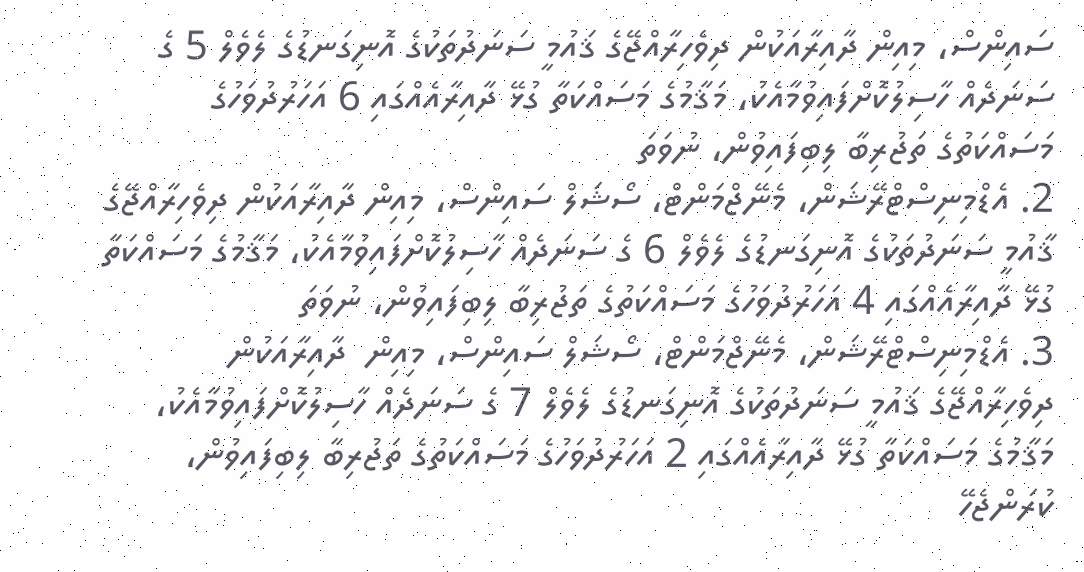ސައިންސް، މިއިން ދާއިރާއަކުން ދިވެހިރާއްޖޭގެ ޤައުމީ ސަނަދުތަކުގެ އޮނިގަނޑުގެ ލެވެލް 5 ގެ ސަނަދެއް ހާސިލުކޮށްފައިވުމާއެކު، މަޤާމުގެ މަސައްކަތާ ގުޅޭ ދާއިރާއެއްގައި 6 އަހަރުދުވަހުގެ މަސައްކަތުގެ ތަޖުރިބާ ލިބިފައިވުން، ނުވަތަ
2. އެޑްމިނިސްޓްރޭޝަން، މެނޭޖްމަންޓް، ސޯޝަލް ސައިންސް، މިއިން ދާއިރާއަކުން ދިވެހިރާއްޖޭގެ ޤާއުމީ ސަނަދުތަކުގެ އޮނިގަނޑުގެ ލެވެލް 6 ގެ ސަނަދެއް ހާސިލުކޮށްފައިވުމާއެކު، މަޤާމުގެ މަސައްކަތާ ގުޅޭ ދާއިރާއެއްގައި 4 އަހަރުދުވަހުގެ މަސައްކަތުގެ ތަޖުރިބާ ލިބިފައިވުން، ނުވަތަ
3. އެޑްމިނިސްޓްރޭޝަން، މެނޭޖްމަންޓް، ސޯޝަލް ސައިންސް، މިއިން  ދާއިރާއަކުން ދިވެހިރާއްޖޭގެ ޤައުމީ ސަނަދުތަކުގެ އޮނިގަނޑުގެ ލެވެލް 7 ގެ ސަނަދެއް ހާސިލުކޮށްފައިވުމާއެކު، މަޤާމުގެ މަސައްކަތާ ގުޅޭ ދާއިރާއެއްގައި 2 އަހަރުދުވަހުގެ މަސައްކަތުގެ ތަޖުރިބާ ލިބިފައިވުން،
ކުރަންޖެހޭ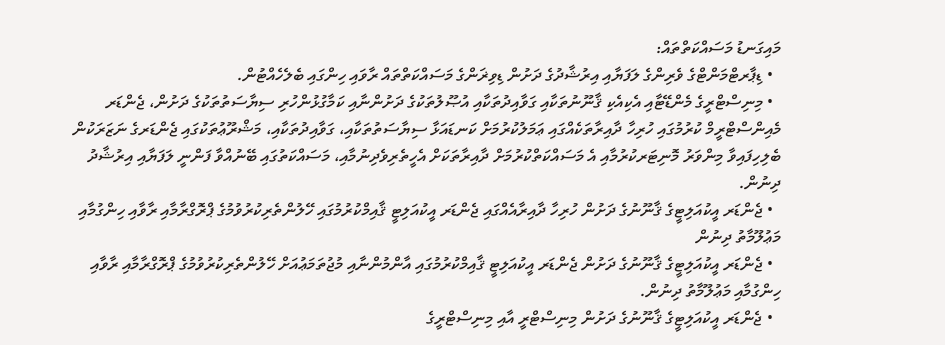މައިގަނޑު މަސައްކަތްތައް:
  • ޑިޕާރޓްމަންޓްގެ ވެރިންގެ ލަފަޔާއި އިރުޝާދުގެ ދަށުން ޑިވިޜަންގެ މަސައްކަތްތައް ރާވައި ހިންގައި ބެލެހެއްޓުން.
  • މިނިސްޓްރީގެ މެންޑޭޓާއި އެކިއެކި ޤާނޫނުތަކާއި ގަވާއިދުތަކާއި އުޞޫލުތަކުގެ ދަށުންނާއި ކަމާގުޅުންހުރި ސިޔާސަތުތަކުގެ ދަށުން، ޖެންޑަރ މެއިންސްޓްރީމް ކުރުމުގައި ހުރިހާ ދާއިރާތަކެއްގައި ޢަމަލުކުރުމަށް ކަނޑައަޅާ ސިޔާސަތުތަކާއި، ގަވާއިދުތަކާއި، މަޝްރޫޢުތަކުގައި ޖެންޑަރގެ ނަޒަރަކުން ބެލިހިފައިވާ މިންވަރު މޮނިޓަރކުރުމާއި އެ މަސައްކަތްކުރުމަށް ދާއިރާތަކަށް އެހީތެރިވެދިނުމާއި، މަސައްކަތުގައި ބޭނުއްވާ ފަންނީ ލަފަޔާއި އިރުޝާދު ދިނުން.
  • ޖެންޑަރ އީކުއަލިޓީގެ ޤާނޫނުގެ ދަށުން ހުރިހާ ދާއިރާއެއްގައި ޖެންޑަރ އީކުއަލިޓީ ޤާއިމްކުރުމުގައި ހޭލުންތެރިކުރުވުމުގެ ޕްރޮގްރާމާއި ރާވާއި ހިންގުމާއި މަޢުލޫމާތު ދިނުން
  • ޖެންޑަރ އީކުއަލިޓީގެ ޤާނޫނުގެ ދަށުން ޖެންޑަރ އީކުއަލިޓީ ޤާއިމްކުރުމުގައި އާންމުންނާއި މުޖުތަމަޢުއަށް ހޭލުންތެރިކުރުވުމުގެ ޕްރޮގްރާމާއި ރާވާއި ހިންގުމާއި މަޢުލޫމާތު ދިނުން.
  • ޖެންޑަރ އީކުއަލިޓީގެ ޤާނޫނުގެ ދަށުން މިނިސްޓްރީ އާއި މިނިސްޓްރީގެ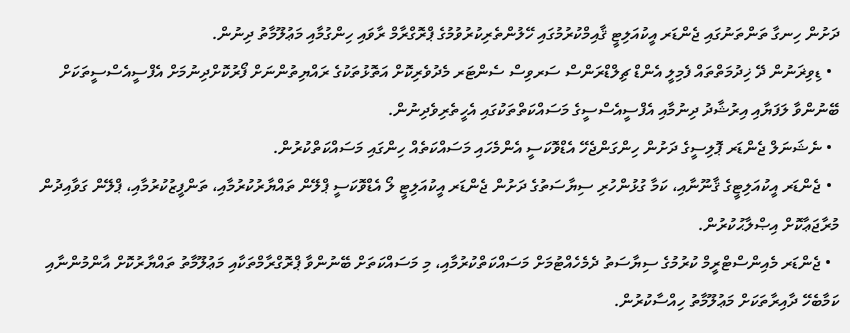ދަށުން ހިނގާ ތަންތަނުގައި ޖެންޑަރ އީކުއަލިޓީ ޤާއިމްކުރުމުގައި ހޭލުންތެރިކުރުވުމުގެ ޕްރޮގްރާމް ރާވައި ހިންގުމާއި މަޢުލޫމާތު ދިނުން.
  • ޑިވިޜަނުން ދޭ ޚިދުމަތްތައް ފެމިލީ އެންޑް ޗިލްޑްރަންސް ސަރވިސް ސެންޓަރ މެދުވެރިކޮށް އަތޮޅުތަކުގެ ރައްޔިތުންނަށް ފޯރުކޮށްދިނުމަށް އެފްސީއެސްސީތަކަށް ބޭނުންވާ ލަފަޔާއި އިރުޝާދު ދިނުމާއި އެފްސީއެސްސީގެ މަސައްކަތްތަކުގައި އެހީތެރިވެދިނުން.
  • ނެޝަނަލް ޖެންޑަރ ޕޮލިސީގެ ދަށުން ހިންގަންޖެހޭ އެޑްވޮކަސީ އެންމެހައި މަސައްކަތެއް ހިންގައި މަސައްކަތްކުރުން.
  • ޖެންޑަރ އީކުއަލިޓީގެ ޤާނޫނާއި، ކަމާ ގުޅުންހުރި ސިޔާސަތުގެ ދަށުން ޖެންޑަރ އީކުއަލިޓީ ލޯ އެޑްވޮކަސީ ޕްލޭން ތައްޔާރުކުރުމާއި، ތަންފީޒުކުރުމާއި، ޕްލޭން ގަވާއިދުން މުރާޖަޢާކޮށް އިޞްލާޙުކުރުން.
  • ޖެންޑަރ މެއިންސްޓްރީމް ކުރުމުގެ ސިޔާސަތު ދެމެހެއްޓުމަށް މަސައްކަތްކުރުމާއި، މި މަސައްކަތަށް ބޭނުންވާ ޕްރޮގްރާމްތަކާއި މަޢުލޫމާތު ތައްޔާރުކޮށް އާންމުންނާއި ކަމާބެހޭ ދާއިރާތަކަށް މަޢުލޫމާތު ހިއްސާކުރުން.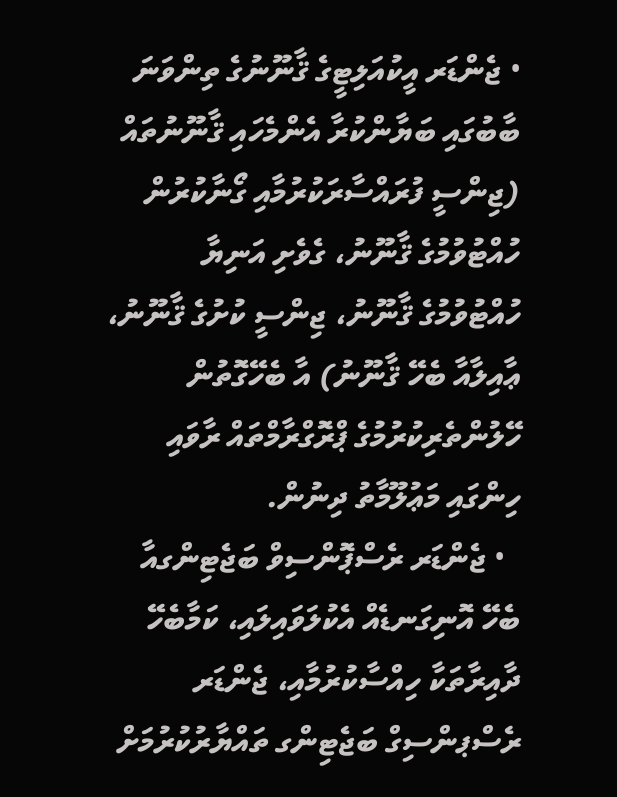• ޖެންޑަރ އީކުއަލިޓީގެ ޤާނޫނުގެ ތިންވަނަ ބާބުގައި ބަޔާންކުރާ އެންމެހައި ޤާނޫނުތައް (ޖިންސީ ފުރައްސާރަކުރުމާއި ގޯނާކުރުން ހުއްޓުވުމުގެ ޤާނޫނު، ގެވެށި އަނިޔާ ހުއްޓުވުމުގެ ޤާނޫނު، ޖިންސީ ކުށުގެ ޤާނޫނު، ޢާއިލާއާ ބެހޭ ޤާނޫނު) އާ ބެހޭގޮތުން ހޭލުންތެރިކުރުމުގެ ޕްރޮގްރާމްތައް ރާވައި ހިންގައި މަޢުލޫމާތު ދިނުން.
  • ޖެންޑަރ ރެސްޕޮންސިވް ބަޖެޓިންގއާ ބެހޭ އޮނިގަނޑެއް އެކުލަވައިލައި، ކަމާބެހޭ ދާއިރާތަކާ ހިއްސާކުރުމާއި، ޖެންޑަރ ރެސްޕންސިގް ބަޖެޓިންގ ތައްޔާރުކުރުމަށް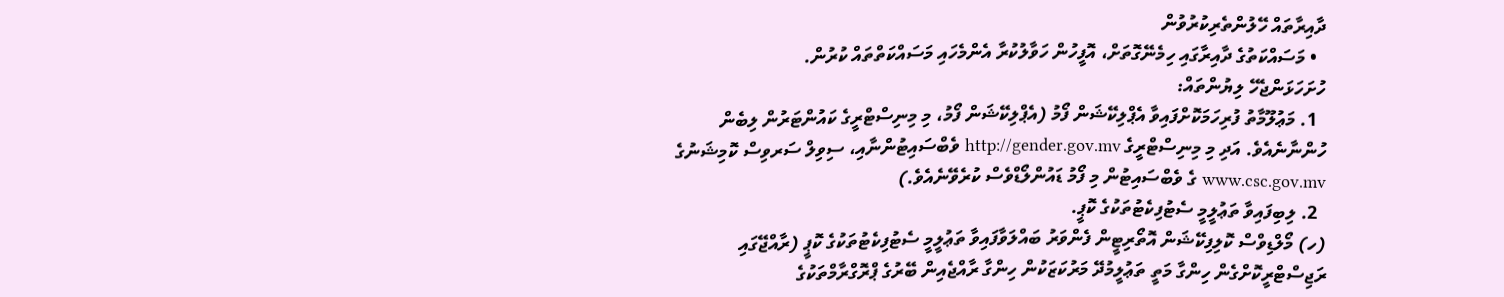ދާއިރާތައް ހޭލުންތެރިކުރުވުން
  • މަސައްކަތުގެ ދާއިރާގައި ހިމެނޭގޮތަށް، އޮފީހުން ހަވާލުކުރާ އެންމެހައި މަސައްކަތްތައް ކުރުން.
ހުށަހަޅަންޖެހޭ ލިޔުންތައް:
  1. މަޢުލޫމާތު ފުރިހަމަކޮށްފައިވާ އެޕްލިކޭޝަން ފޯމު (އެޕްލިކޭޝަން ފޯމު، މި މިނިސްޓްރީގެ ކައުންޓަރުން ލިބެން ހުންނާނެއެވެ. އަދި މި މިނިސްޓްރީގެ http://gender.gov.mv ވެބްސައިޓުންނާއި، ސިވިލް ސަރވިސް ކޮމިޝަނުގެ www.csc.gov.mv ގެ ވެބްސައިޓުން މި ފޯމު ޑައުންލޯޑްވެސް ކުރެވޭނެއެވެ.)
  2. ލިބިފައިވާ ތަޢުލީމީ ސެޓުފިކެޓުތަކުގެ ކޮޕީ.
(ހ) މޯލްޑިވްސް ކޮލިފިކޭޝަން އޮތޯރިޓީން ފެންވަރު ބައްލަވާފައިވާ ތަޢުލީމީ ސެޓުފިކެޓުތަކުގެ ކޮޕީ (ރާއްޖޭގައި ރަޖިސްޓްރީކޮށްގެން ހިންގާ މަތީ ތަޢުލީމުދޭ މަރުކަޒަކުން ހިންގާ ރާއްޖެއިން ބޭރުގެ ޕްރޮގްރާމްތަކުގެ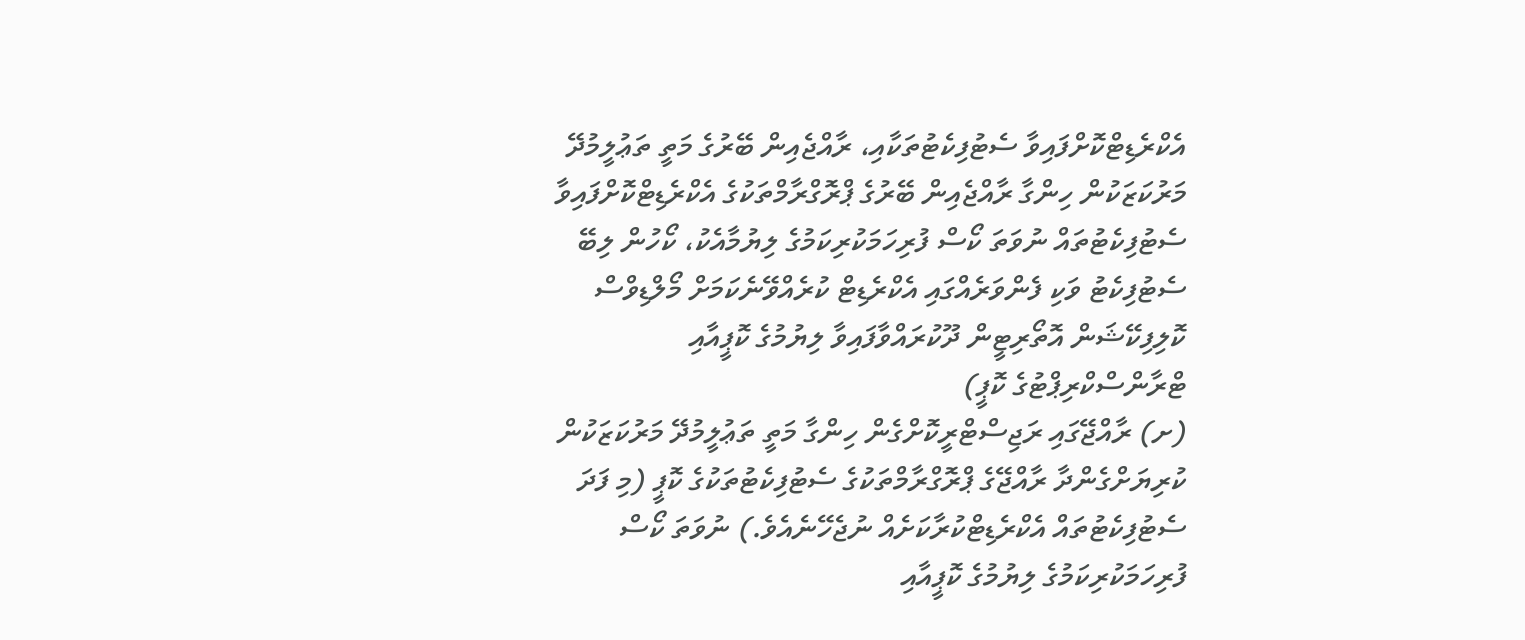އެކްރެޑިޓްކޮށްފައިވާ ސެޓުފިކެޓުތަކާއި، ރާއްޖެއިން ބޭރުގެ މަތީ ތަޢުލީމުދޭ މަރުކަޒަކުން ހިންގާ ރާއްޖެއިން ބޭރުގެ ޕްރޮގްރާމްތަކުގެ އެކްރެޑިޓްކޮށްފައިވާ ސެޓުފިކެޓުތައް ނުވަތަ ކޯސް ފުރިހަމަކުރިކަމުގެ ލިޔުމާއެކު، ކޯހުން ލިބޭ ސެޓުފިކެޓު ވަކި ފެންވަރެއްގައި އެކްރެޑިޓް ކުރެއްވޭނެކަމަށް މޯލްޑިވްސް ކޮލިފިކޭޝަން އޮތޯރިޓީން ދޫކުރައްވާފައިވާ ލިޔުމުގެ ކޮޕީއާއި ޓްރާންސްކްރިޕްޓުގެ ކޮޕީ)
(ށ) ރާއްޖޭގައި ރަޖިސްޓްރީކޮށްގެން ހިންގާ މަތީ ތަޢުލީމުދޭ މަރުކަޒަކުން ކުރިޔަށްގެންދާ ރާއްޖޭގެ ޕްރޮގްރާމްތަކުގެ ސެޓުފިކެޓުތަކުގެ ކޮޕީ (މި ފަދަ ސެޓުފިކެޓުތައް އެކްރެޑިޓްކުރާކަށެއް ނުޖެހޭނެއެވެ.) ނުވަތަ ކޯސް ފުރިހަމަކުރިކަމުގެ ލިޔުމުގެ ކޮޕީއާއި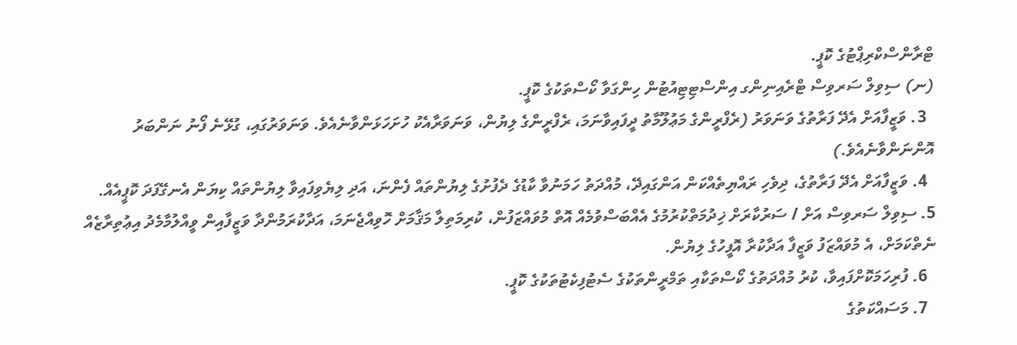ޓްރާންސްކްރިޕްޓުގެ ކޮޕީ.
(ނ) ސިވިލް ސަރވިސް ޓްރެއިނިންގ އިންސްޓިޓިއުޓުން ހިންގަވާ ކޯސްތަކުގެ ކޮޕީ.
  3. ވަޒީފާއަށް އެދޭ ފަރާތުގެ ވަނަވަރު (ރެފްރީންގެ މަޢުލޫމާތު ދީފައިވާނަމަ، ރެފްރީންގެ ލިޔުން، ވަނަވަރާއެކު ހުށަހަޅަންވާނެއެވެ. ވަނަވަރުގައި، ގުޅޭނެ ފޯނު ނަންބަރު އޮންނަންވާނެއެވެ.)
  4. ވަޒީފާއަށް އެދޭ ފަރާތުގެ، ދިވެހި ރައްޔިތެއްކަން އަންގައިދޭ، މުއްދަތު ހަމަނުވާ ކާޑުގެ ދެފުށުގެ ލިޔުންތައް ފެންނަ، އަދި ލިޔެވިފައިވާ ލިޔުންތައް ކިޔަން އެނގޭފަދަ ކޮޕީއެއް.
5. ސިވިލް ސަރވިސް އަށް / ސަރުކާރަށް ޚިދުމަތްކުރުމުގެ އެއްބަސްވުމެއް އޮތް މުވައްޒަފުން، ކުރިމަތިލާ މަޤާމަށް ހޮވިއްޖެނަމަ، އަދާކުރަމުންދާ ވަޒީފާއިން ވީއްލުމާމެދު އިޢުތިރާޒެއް ނެތްކަމަށް، އެ މުވައްޒަފު ވަޒީފާ އަދާކުރާ އޮފީހުގެ ލިޔުން.
  6. ފުރިހަމަކޮށްފައިވާ، ކުރު މުއްދަތުގެ ކޯސްތަކާއި ތަމްރީންތަކުގެ ސެޓުފިކެޓުތަކުގެ ކޮޕީ.
  7. މަސައްކަތުގެ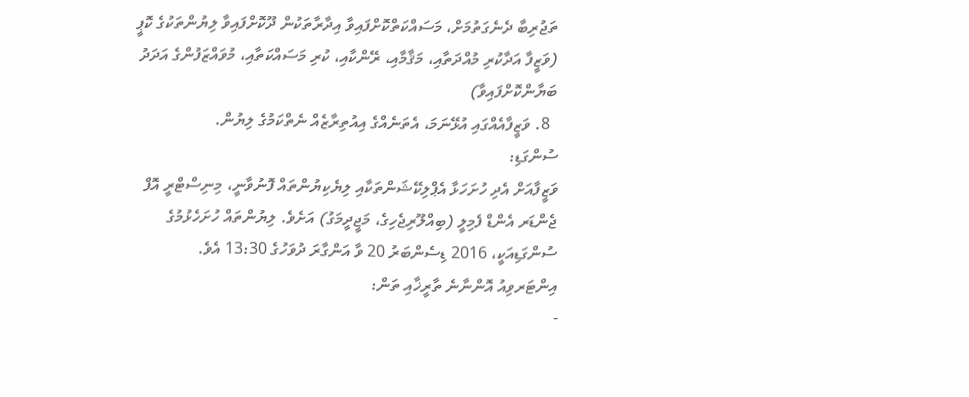ތަޖުރިބާ ދެނެގަތުމަށް، މަސައްކަތްކޮށްފައިވާ އިދާރާތަކުން ދޫކޮށްފައިވާ ލިޔުންތަކުގެ ކޮޕީ (ވަޒީފާ އަދާކުރި މުއްދަތާއި، މަޤާމާއި، ރޭންކާއި، ކުރި މަސައްކަތާއި، މުވައްޒަފުންގެ އަދަދު ބަޔާންކޮށްފައިވާ)
  8. ވަޒީފާއެއްގައި އުޅޭނަމަ، އެތަނެއްގެ އިއުތިރާޒެއް ނެތްކަމުގެ ލިޔުން.
ސުންގަޑި:
ވަޒީފާއަށް އެދި ހުށަހަޅާ އެޕްލިކޭޝަންތަކާއި ލިޔެކިޔުންތައް ފޮނުވާނީ، މިނިސްޓްރީ އޮފް ޖެންޑަރ އެންޑް ފެމިލީ (ބިއްލޫރިޖެހިގެ، މަޖީދީމަގު) އަށެވެ. ލިޔުންތައް ހުށަހެޅުމުގެ ސުންގަޑިއަކީ، 2016 ޑިސެންބަރު 20 ވާ އަންގާރަ ދުވަހުގެ 13:30 އެވެ.
އިންޓަރވިއު އޮންނާނެ ތާރީޚާއި ތަން:
-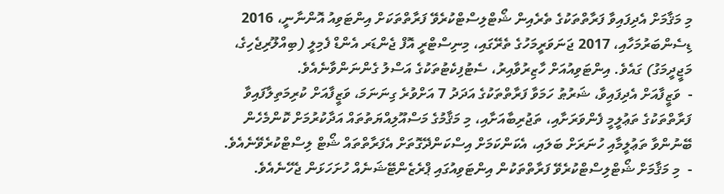މި މަޤާމަށް އެދިފައިވާ ފަރާތްތަކުގެ ތެރެއިން ޝޯޓްލިސްޓްކުރެވޭ ފަރާތްތަކަށް އިންޓަވިއު އޮންނާނީ، 2016 ޑިސެންބަރުމަހާއި، 2017 ޖަނަވަރީމަހުގެ ތެރޭގައި، މިނިސްޓްރީ އޮފް ޖެންޑަރ އެންޑް ފެމިލީ (ބިއްލޫރިޖެހިގެ، މަޖީދީމަގު) ގައެވެ. އިންޓަވިއުއަށް ހާޒިރުވާއިރު، ސެޓުފިކެޓުތަކުގެ އަސްލު ގެންނަންވާނެއެވެ.
-  ވަޒީފާއަށް އެދިފައިވާ، ޝަރުޠު ހަމަވާ ފަރާތްތަކުގެ އަދަދު 7 އަށްވުރެ ގިނަނަމަ، ވަޒީފާއަށް ކުރިމަތިލާފައިވާ ފަރާތްތަކުގެ ތަޢުލީމީ ފެންވަރަށާއި، ތަޖުރިބާއަށާއި، މި މަޤާމުގެ މަސްއޫލިއްޔަތުތައް އަދާކުރުމަށް ކޮންމެހެން ބޭނުންވާ ތަޢުލީމާއި ހުނަރަށް ބަލައި، އެކަންކަމަށް އިސްކަންދޭގޮތަށް އެފަރާތްތައް ޝޯޓް ލިސްޓްކުރެވޭނެއެވެ.
-  މި މަޤާމަށް ޝޯޓްލިސްޓްކުރެވޭ ފަރާތްތަކުން އިންޓަވިއުގައި ޕްރެޒެންޓޭޝަނެއް ހުށަހަޅަން ޖެހޭނެއެވެ.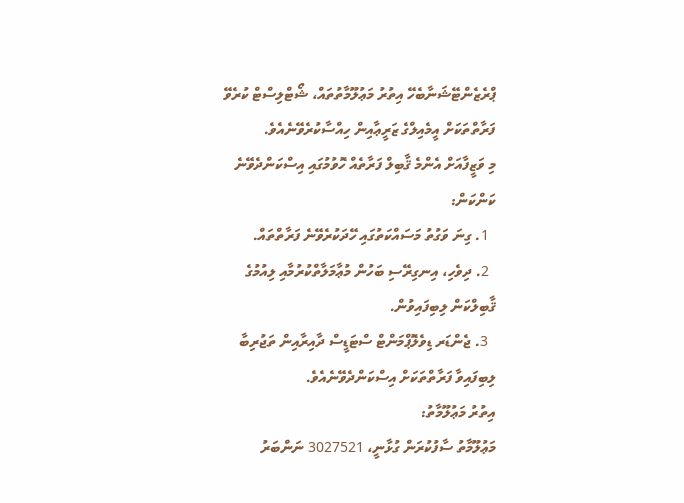ޕްރެޒެންޓޭޝަނާބެހޭ އިތުރު މަޢުލޫމާތުތައް، ޝޯޓްލިސްޓް ކުރެވޭ ފަރާތްތަކަށް އީމެއިލްގެ ޒަރީޢާއިން ހިއްސާކުރެވޭނެއެވެ.
މި ވަޒީފާއަށް އެންމެ ޤާބިލް ފަރާތެއް ހޮވުމުގައި އިސްކަންދެވޭނެ ކަންކަން:
  1. ގިނަ ވަގުތު މަސައްކަތުގައި ހޭދަކުރެވޭނެ ފަރާތްތައް.
  2. ދިވެހި، އިނގިރޭސި ބަހުން މުޢާމަލާތްކުރުމާއި ލިއުމުގެ ޤާބިލްކަން ލިބިފައިވުން.
  3. ޖެންޑަރ ޑިވެލޮޕްމަންޓް ސްޓަޑީސް ދާއިރާއިން ތަޖުރިބާ ލިބިފައިވާ ފަރާތްތަކަށް އިސްކަންދެވޭނެއެވެ.
އިތުރު މަޢުލޫމާތު:
މަޢުލޫމާތު ސާފުކުރަން ގުޅާނީ، 3027521 ނަންބަރު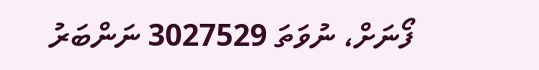ފޯނަށް، ނުވަތަ 3027529 ނަންބަރު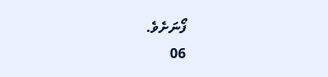ފޯނަށެވެ.
06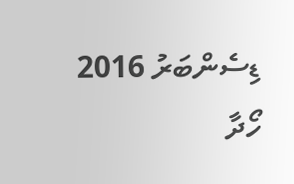ޑިސެންބަރު 2016
ހޯދާ